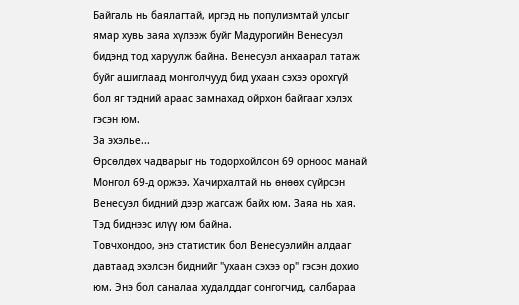Байгаль нь баялагтай, иргэд нь популизмтай улсыг ямар хувь заяа хүлээж буйг Мадурогийн Венесуэл бидэнд тод харуулж байна. Венесуэл анхаарал татаж буйг ашиглаад монголчууд бид ухаан сэхээ орохгүй бол яг тэдний араас замнахад ойрхон байгааг хэлэх гэсэн юм.
За эхэлье...
Өрсөлдөх чадварыг нь тодорхойлсон 69 орноос манай Монгол 69-д оржээ. Хачирхалтай нь өнөөх сүйрсэн Венесуэл бидний дээр жагсаж байх юм. Заяа нь хая. Тэд биднээс илүү юм байна.
Товчхондоо, энэ статистик бол Венесуэлийн алдааг давтаад эхэлсэн биднийг "ухаан сэхээ ор" гэсэн дохио юм. Энэ бол саналаа худалддаг сонгогчид, салбараа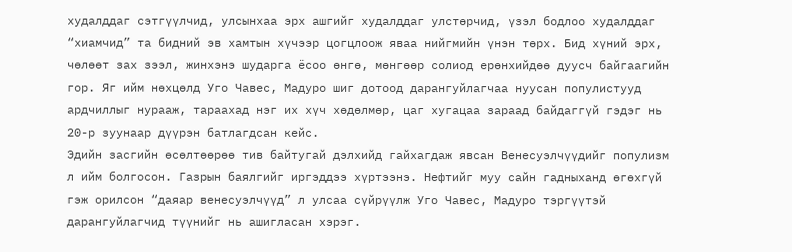худалддаг сэтгүүлчид, улсынхаа эрх ашгийг худалддаг улстөрчид, үзэл бодлоо худалддаг “хиамчид” та бидний эв хамтын хүчээр цогцлоож яваа нийгмийн үнэн төрх. Бид хүний эрх, чөлөөт зах зээл, жинхэнэ шударга ёсоо өнгө, мөнгөөр солиод ерөнхийдөө дуусч байгаагийн гор. Яг ийм нөхцөлд Уго Чавес, Мадуро шиг дотоод дарангуйлагчаа нуусан популистууд ардчиллыг нурааж, тараахад нэг их хүч хөдөлмөр, цаг хугацаа зараад байдаггүй гэдэг нь 20-р зуунаар дүүрэн батлагдсан кейс.
Эдийн засгийн өсөлтөөрөө тив байтугай дэлхийд гайхагдаж явсан Венесуэлчүүдийг популизм л ийм болгосон. Газрын баялгийг иргэддээ хүртээнэ. Нефтийг муу сайн гадныханд өгөхгүй гэж орилсон “даяар венесуэлчүүд” л улсаа сүйрүүлж Уго Чавес, Мадуро тэргүүтэй дарангуйлагчид түүнийг нь ашигласан хэрэг.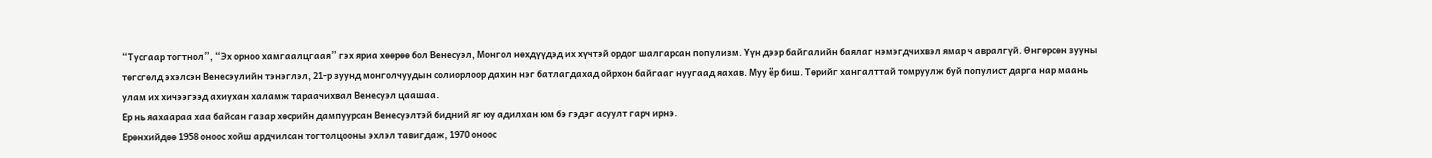“Тусгаар тогтнол”, “Эх орноо хамгаалцгаая” гэх яриа хөөрөө бол Венесуэл, Монгол нөхдүүдэд их хүчтэй ордог шалгарсан популизм. Үүн дээр байгалийн баялаг нэмэгдчихвэл ямар ч авралгүй. Өнгөрсөн зууны төгсгөлд эхэлсэн Венесэулийн тэнэглэл, 21-р зуунд монголчуудын солиорлоор дахин нэг батлагдахад ойрхон байгааг нуугаад яахав. Муу ёр биш. Төрийг хангалттай томруулж буй популист дарга нар маань улам их хичээгээд ахиухан халамж тараачихвал Венесуэл цаашаа.
Ер нь яахаараа хаа байсан газар хөсрийн дампуурсан Венесуэлтэй бидний яг юу адилхан юм бэ гэдэг асуулт гарч ирнэ.
Ерөнхийдөө 1958 оноос хойш ардчилсан тогтолцооны эхлэл тавигдаж, 1970 оноос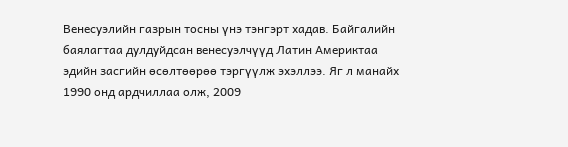Венесуэлийн газрын тосны үнэ тэнгэрт хадав. Байгалийн баялагтаа дулдуйдсан венесуэлчүүд Латин Америктаа эдийн засгийн өсөлтөөрөө тэргүүлж эхэллээ. Яг л манайх 1990 онд ардчиллаа олж, 2009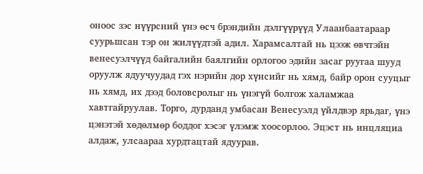оноос зэс нүүрсний үнэ өсч брэндийн дэлгүүрүүд Улаанбаатараар суурьшсан тэр он жилүүдтэй адил. Харамсалтай нь цээж өвчтэйн венесуэлчүүд байгалийн баялгийн орлогоо эдийн засаг руугаа шууд оруулж ядуучуудад гэх нэрийн дор хүнсийг нь хямд, байр орон сууцыг нь хямд, их дээд боловсролыг нь үнэгүй болгож халамжаа хавтгайруулав. Торго, дурданд умбасан Венесуэлд үйлдвэр ярьдаг, үнэ цэнэтэй хөдөлмөр боддог хэсэг үлэмж хоосорлоо. Эцэст нь инцляциа алдаж, улсаараа хурдтацтай ядуурав.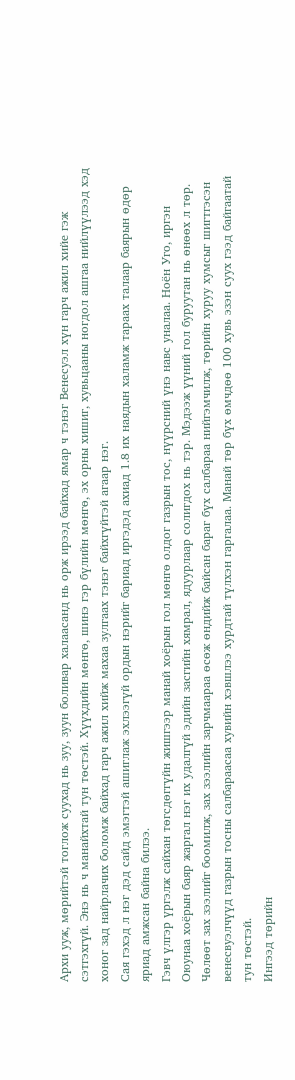Архи ууж, мөрийтэй тоглож суухад нь зуу, зуун боливар халаасанд нь орж ирээд байхад ямар ч тэнэг Венесуэл хүн гарч ажил хийе гэж сэтгэхгүй. Энэ нь ч манайхтай тун төстэй. Хүүхдийн мөнгө, шинэ гэр бүлийн мөнгө, эх орны хишиг, хувьцааны ногдол ашгаа нийлүүлээд хэд хоног зад найрлачих боломж байхад гарч ажил хийж махаа зулгаах тэнэг байхгүйтэй агаар нэг.
Сая гэхэд л нэг дэд сайд эмэгтэй ашиглаж эхлээгүй ордын нэрийг бариад иргэдэд ахиад 1.8 их наядын халамж тараах талаар баярын өдөр яриад амжсан байна билээ.
Гэвч үлгэр үргэлж сайхан төгсдөггүйн жишгээр манай хоёрын гол мөнгө олдог газрын тос, нүүрсний үнэ навс уналаа. Ноён Уго, иргэн Оюунаа хоёрын баяр жаргал нэг их удалгүй эдийн засгийн хямрал, ядуурлаар солигдох нь тэр. Мэдээж үүний гол буруутан нь өнөөх л төр. Чөлөөт зах зээлийг боомилж, зах зээлийн зарчмаараа өсөж өндийж байсан бараг бүх салбараа нийгэмчилж, төрийн хуруу хумсыг шигтгэсэн венесвуэлчүүд газрын тосны салбараасаа хувийн хэвшлээ хурдтай түлхэн гаргалаа. Манай төр бүх өмчдөө 100 хувь эзэн суух гээд байгаатай тун төстэй.
Ингээд төрийн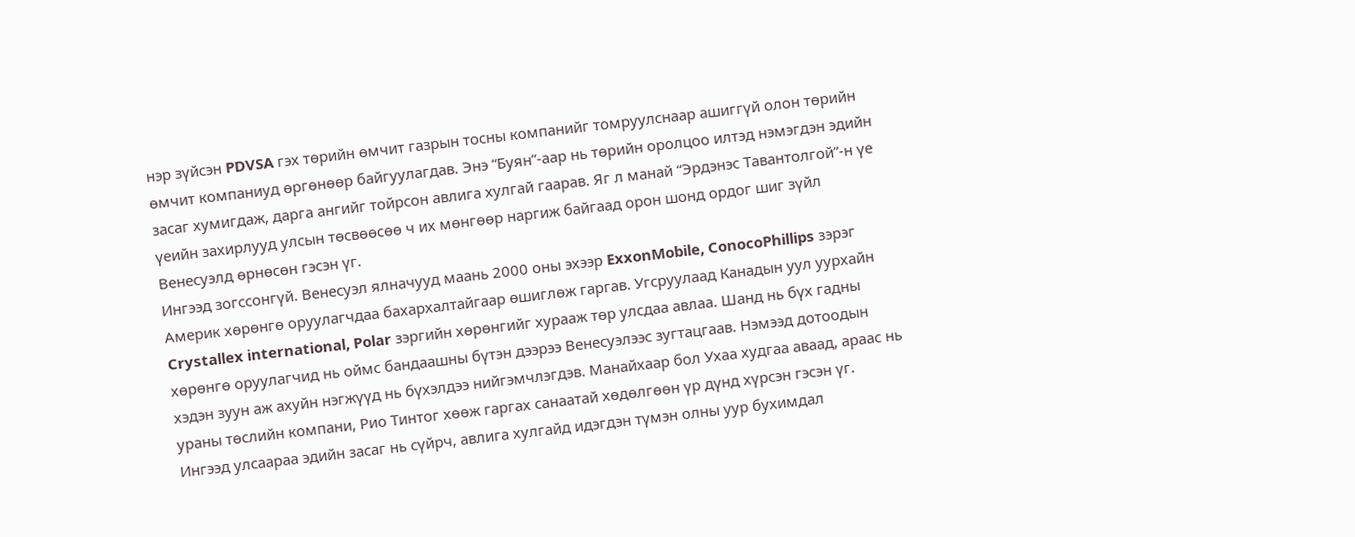нэр зүйсэн PDVSA гэх төрийн өмчит газрын тосны компанийг томруулснаар ашиггүй олон төрийн өмчит компаниуд өргөнөөр байгуулагдав. Энэ “Буян”-аар нь төрийн оролцоо илтэд нэмэгдэн эдийн засаг хумигдаж, дарга ангийг тойрсон авлига хулгай гаарав. Яг л манай “Эрдэнэс Тавантолгой”-н үе үеийн захирлууд улсын төсвөөсөө ч их мөнгөөр наргиж байгаад орон шонд ордог шиг зүйл Венесуэлд өрнөсөн гэсэн үг.
Ингээд зогссонгүй. Венесуэл ялначууд маань 2000 оны эхээр ExxonMobile, ConocoPhillips зэрэг Америк хөрөнгө оруулагчдаа бахархалтайгаар өшиглөж гаргав. Угсруулаад Канадын уул уурхайн Crystallex international, Polar зэргийн хөрөнгийг хурааж төр улсдаа авлаа. Шанд нь бүх гадны хөрөнгө оруулагчид нь оймс бандаашны бүтэн дээрээ Венесуэлээс зугтацгаав. Нэмээд дотоодын хэдэн зуун аж ахуйн нэгжүүд нь бүхэлдээ нийгэмчлэгдэв. Манайхаар бол Ухаа худгаа аваад, араас нь ураны төслийн компани, Рио Тинтог хөөж гаргах санаатай хөдөлгөөн үр дүнд хүрсэн гэсэн үг.
Ингээд улсаараа эдийн засаг нь сүйрч, авлига хулгайд идэгдэн түмэн олны уур бухимдал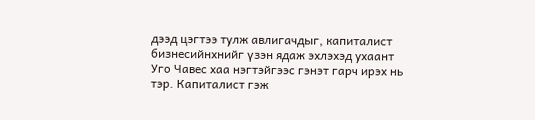дээд цэгтээ тулж авлигачдыг, капиталист бизнесийнхнийг үзэн ядаж эхлэхэд ухаант Уго Чавес хаа нэгтэйгээс гэнэт гарч ирэх нь тэр. Капиталист гэж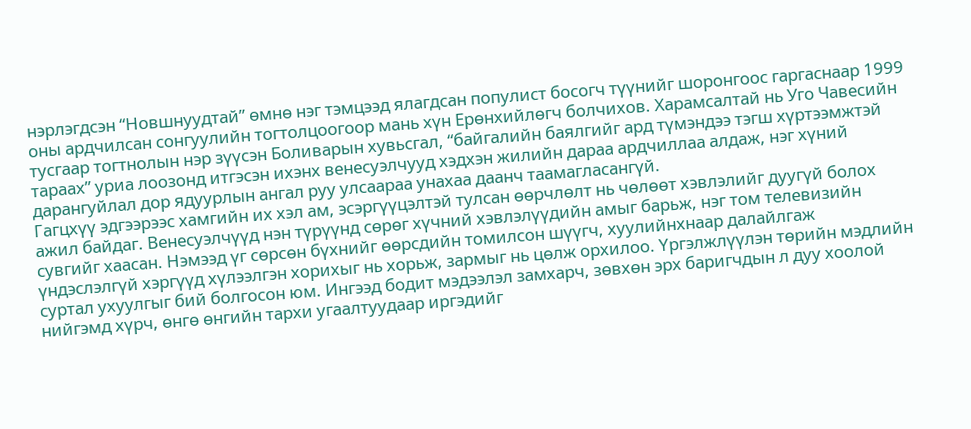нэрлэгдсэн “Новшнуудтай” өмнө нэг тэмцээд ялагдсан популист босогч түүнийг шоронгоос гаргаснаар 1999 оны ардчилсан сонгуулийн тогтолцоогоор мань хүн Ерөнхийлөгч болчихов. Харамсалтай нь Уго Чавесийн тусгаар тогтнолын нэр зүүсэн Боливарын хувьсгал, “байгалийн баялгийг ард түмэндээ тэгш хүртээмжтэй тараах” уриа лоозонд итгэсэн ихэнх венесуэлчууд хэдхэн жилийн дараа ардчиллаа алдаж, нэг хүний дарангуйлал дор ядуурлын ангал руу улсаараа унахаа даанч таамагласангүй.
Гагцхүү эдгээрээс хамгийн их хэл ам, эсэргүүцэлтэй тулсан өөрчлөлт нь чөлөөт хэвлэлийг дуугүй болох ажил байдаг. Венесуэлчүүд нэн түрүүнд сөрөг хүчний хэвлэлүүдийн амыг барьж, нэг том телевизийн сувгийг хаасан. Нэмээд үг сөрсөн бүхнийг өөрсдийн томилсон шүүгч, хуулийнхнаар далайлгаж үндэслэлгүй хэргүүд хүлээлгэн хорихыг нь хорьж, зармыг нь цөлж орхилоо. Үргэлжлүүлэн төрийн мэдлийн суртал ухуулгыг бий болгосон юм. Ингээд бодит мэдээлэл замхарч, зөвхөн эрх баригчдын л дуу хоолой нийгэмд хүрч, өнгө өнгийн тархи угаалтуудаар иргэдийг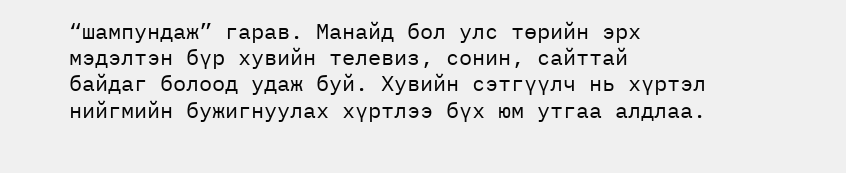“шампундаж” гарав. Манайд бол улс төрийн эрх мэдэлтэн бүр хувийн телевиз, сонин, сайттай байдаг болоод удаж буй. Хувийн сэтгүүлч нь хүртэл нийгмийн бужигнуулах хүртлээ бүх юм утгаа алдлаа.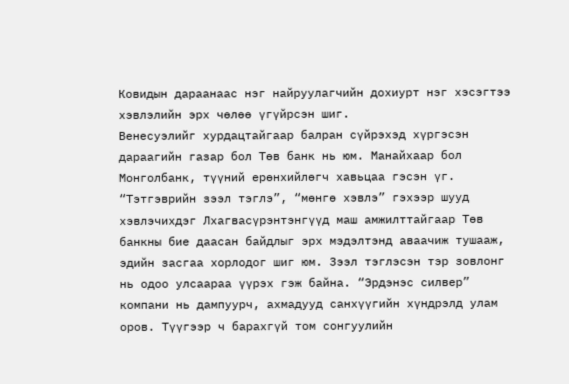Ковидын дараанаас нэг найруулагчийн дохиурт нэг хэсэгтээ хэвлэлийн эрх чөлөө үгүйрсэн шиг.
Венесуэлийг хурдацтайгаар балран сүйрэхэд хүргэсэн дараагийн газар бол Төв банк нь юм. Манайхаар бол Монголбанк, түүний ерөнхийлөгч хавьцаа гэсэн үг. “Тэтгэврийн зээл тэглэ”, “мөнгө хэвлэ” гэхээр шууд хэвлэчихдэг Лхагвасүрэнтэнгүүд маш амжилттайгаар Төв банкны бие даасан байдлыг эрх мэдэлтэнд аваачиж тушааж, эдийн засгаа хорлодог шиг юм. Зээл тэглэсэн тэр зовлонг нь одоо улсаараа үүрэх гэж байна. “Эрдэнэс силвер” компани нь дампуурч, ахмадууд санхүүгийн хүндрэлд улам оров. Түүгээр ч барахгүй том сонгуулийн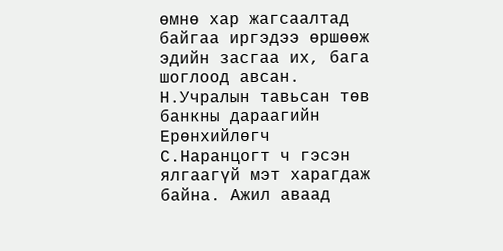өмнө хар жагсаалтад байгаа иргэдээ өршөөж эдийн засгаа их, бага шоглоод авсан.
Н.Учралын тавьсан төв банкны дараагийн Ерөнхийлөгч С.Наранцогт ч гэсэн ялгаагүй мэт харагдаж байна. Ажил аваад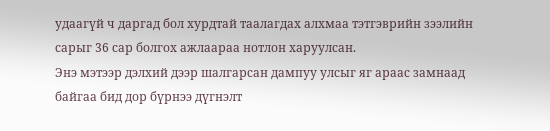удаагүй ч даргад бол хурдтай таалагдах алхмаа тэтгэврийн зээлийн сарыг 36 сар болгох ажлаараа нотлон харуулсан.
Энэ мэтээр дэлхий дээр шалгарсан дампуу улсыг яг араас замнаад байгаа бид дор бүрнээ дүгнэлт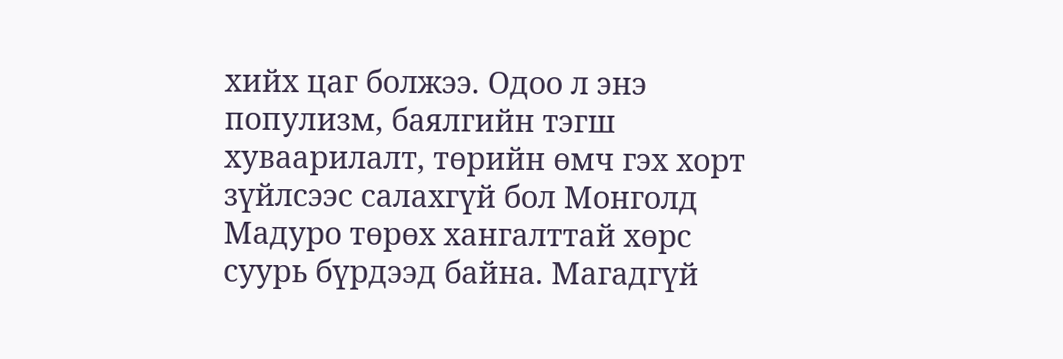хийх цаг болжээ. Одоо л энэ популизм, баялгийн тэгш хуваарилалт, төрийн өмч гэх хорт зүйлсээс салахгүй бол Монголд Мадуро төрөх хангалттай хөрс суурь бүрдээд байна. Магадгүй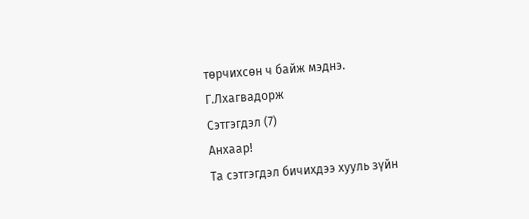төрчихсөн ч байж мэднэ.
Г.Лхагвадорж
Сэтгэгдэл (7)
Анхаар!
Та сэтгэгдэл бичихдээ хууль зүйн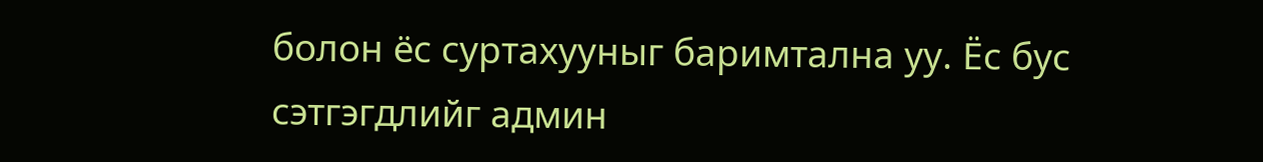болон ёс суртахууныг баримтална уу. Ёс бус сэтгэгдлийг админ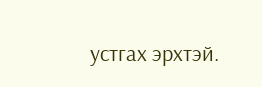устгах эрхтэй.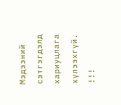Мэдээний сэтгэгдэлд хариуцлага хүлээхгүй. !!!